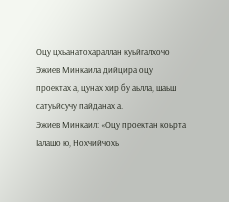Оцу цхьанатохараллан куьйгалхочо Эжиев Минкаила дийцира оцу проектах а, цунах хир бу аьлла, шаьш сатуьйсучу пайданах а.
Эжиев Минкаил: «Оцу проектан коьрта Iалашо ю, Нохчийчохь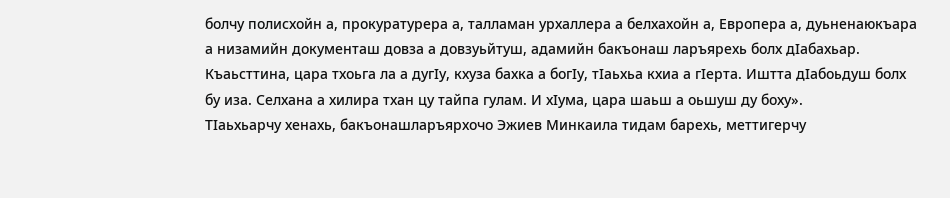болчу полисхойн а, прокуратурера а, талламан урхаллера а белхахойн а, Европера а, дуьненаюкъара а низамийн документаш довза а довзуьйтуш, адамийн бакъонаш ларъярехь болх дIабахьар.
Къаьсттина, цара тхоьга ла а дугIу, кхуза бахка а богIу, тIаьхьа кхиа а гIерта. Иштта дIабоьдуш болх бу иза. Селхана а хилира тхан цу тайпа гулам. И хIума, цара шаьш а оьшуш ду боху».
ТIаьхьарчу хенахь, бакъонашларъярхочо Эжиев Минкаила тидам барехь, меттигерчу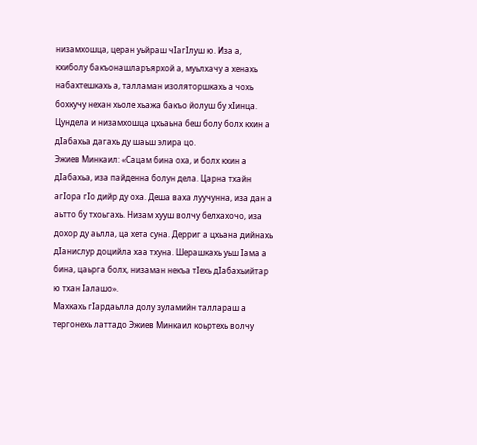низамхошца, церан уьйраш чIагIлуш ю. Иза а, кхиболу бакъонашларъярхой а, муьлхачу а хенахь набахтешкахь а, талламан изоляторшкахь а чохь бохкучу нехан хьоле хьажа бакъо йолуш бу хIинца. Цундела и низамхошца цхьаьна беш болу болх кхин а дIабахьа дагахь ду шаьш элира цо.
Эжиев Минкаил: «Сацам бина оха, и болх кхин а дIабахьа, иза пайденна болун дела. Царна тхайн агIора гIо дийр ду оха. Деша ваха луучунна, иза дан а аьтто бу тхоьгахь. Низам хууш волчу белхахочо, иза дохор ду аьлла, ца хета суна. Дерриг а цхьана дийнахь дIанислур доцийла хаа тхуна. Шерашкахь уьш Iама а бина, цаьрга болх, низаман некъа тIехь дIабахьийтар ю тхан Iалашо».
Махкахь гIардаьлла долу зуламийн таллараш а тергонехь латтадо Эжиев Минкаил коьртехь волчу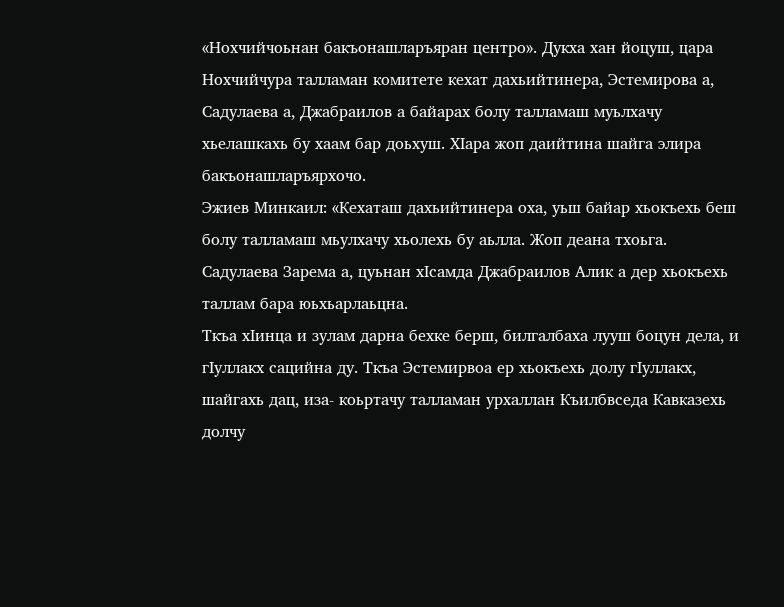«Нохчийчоьнан бакъонашларъяран центро». Дукха хан йоцуш, цара Нохчийчура талламан комитете кехат дахьийтинера, Эстемирова а, Садулаева а, Джабраилов а байарах болу талламаш муьлхачу хьелашкахь бу хаам бар доьхуш. ХIара жоп даийтина шайга элира бакъонашларъярхочо.
Эжиев Минкаил: «Кехаташ дахьийтинера оха, уьш байар хьокъехь беш болу талламаш мьулхачу хьолехь бу аьлла. Жоп деана тхоьга. Садулаева Зарема а, цуьнан хIсамда Джабраилов Алик а дер хьокъехь таллам бара юьхьарлаьцна.
Ткъа хIинца и зулам дарна бехке берш, билгалбаха лууш боцун дела, и гIуллакх сацийна ду. Ткъа Эстемирвоа ер хьокъехь долу гIуллакх, шайгахь дац, иза- коьртачу талламан урхаллан Къилбвседа Кавказехь долчу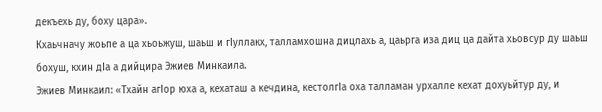декъехь ду, боху цара».
Кхаьчначу жоьпе а ца хьоьжуш, шаьш и гIуллакх, талламхошна дицлахь а, цаьрга иза диц ца дайта хьовсур ду шаьш бохуш, кхин дIа а дийцира Эжиев Минкаила.
Эжиев Минкаил: «Тхайн агIор юха а, кехаташ а кечдина, кестолгIа оха талламан урхалле кехат дохуьйтур ду, и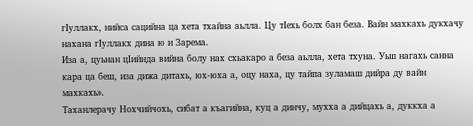гIуллакх, нийса сацийна ца хета тхайна аьлла. Цу тIехь болх бан беза. Вайн махкахь дукхачу нахана гIуллакх дина ю и Зарема.
Иза а, цуьнан цIийнда вийна болу нах схьакаро а беза аьлла, хета тхуна. Уьш нагахь санна кара ца беш, иза дижа дитахь, юх-юха а, оцу наха, цу тайпа зуламаш дийра ду вайн махкахь».
Таханлерачу Нохчийчохь, сибат а къагийна, куц а динчу, мухха а дийцахь а, дуккха а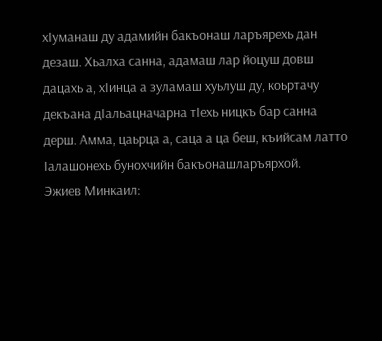хIуманаш ду адамийн бакъонаш ларъярехь дан дезаш. Хьалха санна, адамаш лар йоцуш довш дацахь а, хIинца а зуламаш хуьлуш ду, коьртачу декъана дIальацначарна тIехь ницкъ бар санна дерш. Амма, цаьрца а, саца а ца беш, къийсам латто Iалашонехь бунохчийн бакъонашларъярхой.
Эжиев Минкаил: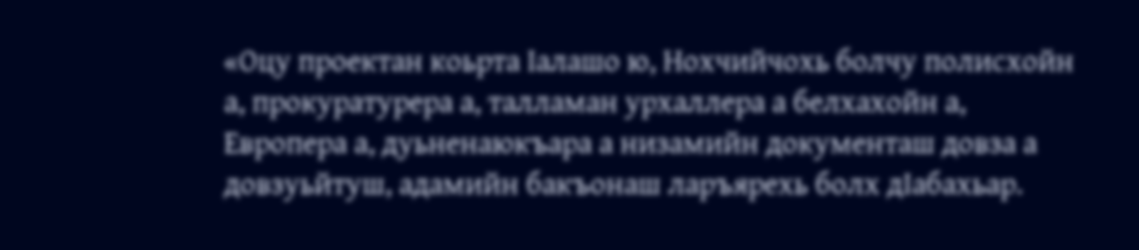«Оцу проектан коьрта Iалашо ю, Нохчийчохь болчу полисхойн а, прокуратурера а, талламан урхаллера а белхахойн а, Европера а, дуьненаюкъара а низамийн документаш довза а довзуьйтуш, адамийн бакъонаш ларъярехь болх дIабахьар.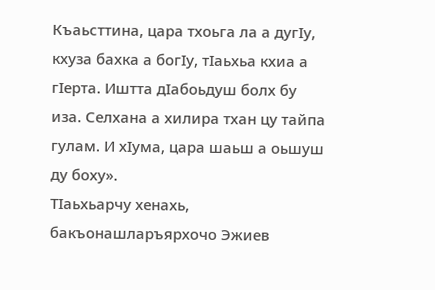Къаьсттина, цара тхоьга ла а дугIу, кхуза бахка а богIу, тIаьхьа кхиа а гIерта. Иштта дIабоьдуш болх бу иза. Селхана а хилира тхан цу тайпа гулам. И хIума, цара шаьш а оьшуш ду боху».
ТIаьхьарчу хенахь, бакъонашларъярхочо Эжиев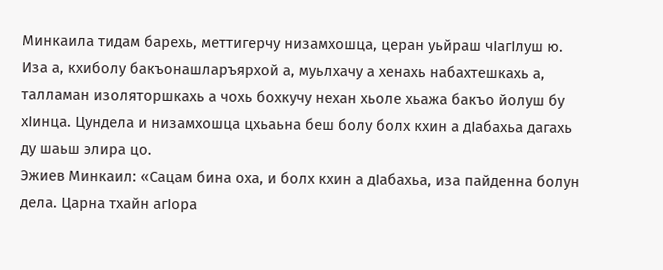Минкаила тидам барехь, меттигерчу низамхошца, церан уьйраш чIагIлуш ю. Иза а, кхиболу бакъонашларъярхой а, муьлхачу а хенахь набахтешкахь а, талламан изоляторшкахь а чохь бохкучу нехан хьоле хьажа бакъо йолуш бу хIинца. Цундела и низамхошца цхьаьна беш болу болх кхин а дIабахьа дагахь ду шаьш элира цо.
Эжиев Минкаил: «Сацам бина оха, и болх кхин а дIабахьа, иза пайденна болун дела. Царна тхайн агIора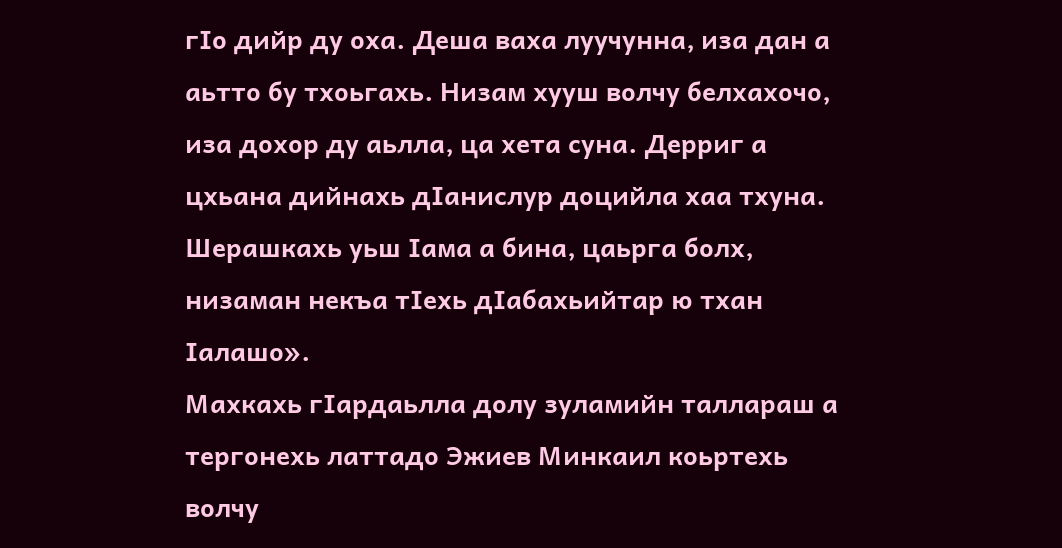гIо дийр ду оха. Деша ваха луучунна, иза дан а аьтто бу тхоьгахь. Низам хууш волчу белхахочо, иза дохор ду аьлла, ца хета суна. Дерриг а цхьана дийнахь дIанислур доцийла хаа тхуна. Шерашкахь уьш Iама а бина, цаьрга болх, низаман некъа тIехь дIабахьийтар ю тхан Iалашо».
Махкахь гIардаьлла долу зуламийн таллараш а тергонехь латтадо Эжиев Минкаил коьртехь волчу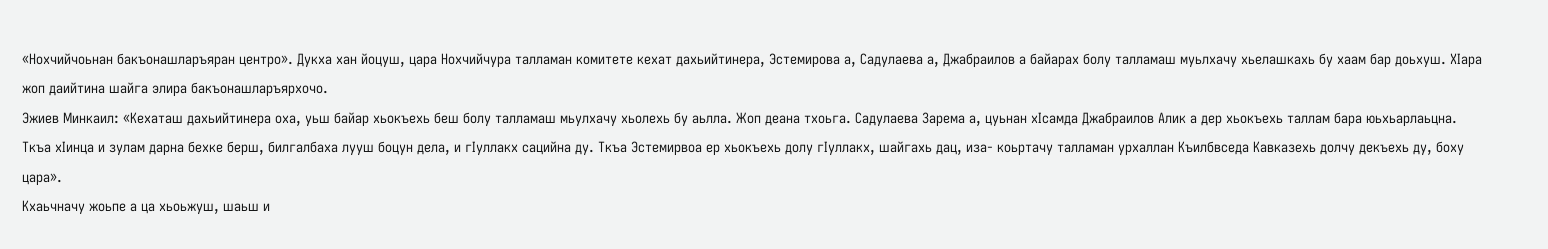«Нохчийчоьнан бакъонашларъяран центро». Дукха хан йоцуш, цара Нохчийчура талламан комитете кехат дахьийтинера, Эстемирова а, Садулаева а, Джабраилов а байарах болу талламаш муьлхачу хьелашкахь бу хаам бар доьхуш. ХIара жоп даийтина шайга элира бакъонашларъярхочо.
Эжиев Минкаил: «Кехаташ дахьийтинера оха, уьш байар хьокъехь беш болу талламаш мьулхачу хьолехь бу аьлла. Жоп деана тхоьга. Садулаева Зарема а, цуьнан хIсамда Джабраилов Алик а дер хьокъехь таллам бара юьхьарлаьцна.
Ткъа хIинца и зулам дарна бехке берш, билгалбаха лууш боцун дела, и гIуллакх сацийна ду. Ткъа Эстемирвоа ер хьокъехь долу гIуллакх, шайгахь дац, иза- коьртачу талламан урхаллан Къилбвседа Кавказехь долчу декъехь ду, боху цара».
Кхаьчначу жоьпе а ца хьоьжуш, шаьш и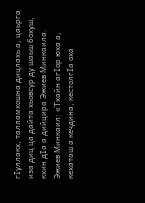гIуллакх, талламхошна дицлахь а, цаьрга иза диц ца дайта хьовсур ду шаьш бохуш, кхин дIа а дийцира Эжиев Минкаила.
Эжиев Минкаил: «Тхайн агIор юха а, кехаташ а кечдина, кестолгIа оха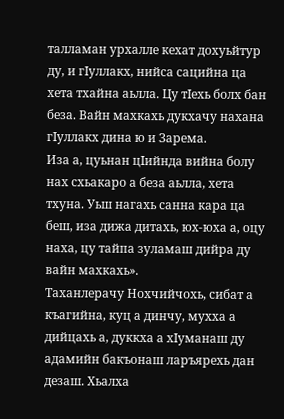талламан урхалле кехат дохуьйтур ду, и гIуллакх, нийса сацийна ца хета тхайна аьлла. Цу тIехь болх бан беза. Вайн махкахь дукхачу нахана гIуллакх дина ю и Зарема.
Иза а, цуьнан цIийнда вийна болу нах схьакаро а беза аьлла, хета тхуна. Уьш нагахь санна кара ца беш, иза дижа дитахь, юх-юха а, оцу наха, цу тайпа зуламаш дийра ду вайн махкахь».
Таханлерачу Нохчийчохь, сибат а къагийна, куц а динчу, мухха а дийцахь а, дуккха а хIуманаш ду адамийн бакъонаш ларъярехь дан дезаш. Хьалха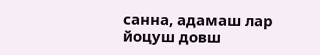санна, адамаш лар йоцуш довш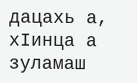дацахь а, хIинца а зуламаш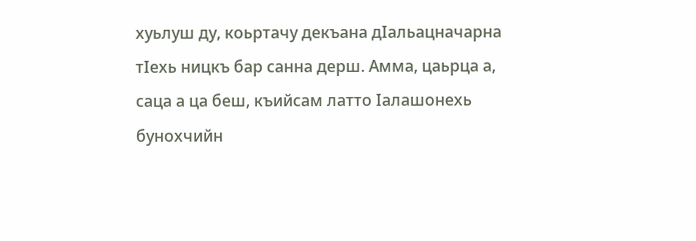хуьлуш ду, коьртачу декъана дIальацначарна тIехь ницкъ бар санна дерш. Амма, цаьрца а, саца а ца беш, къийсам латто Iалашонехь бунохчийн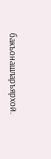бакъонашларъярхой.